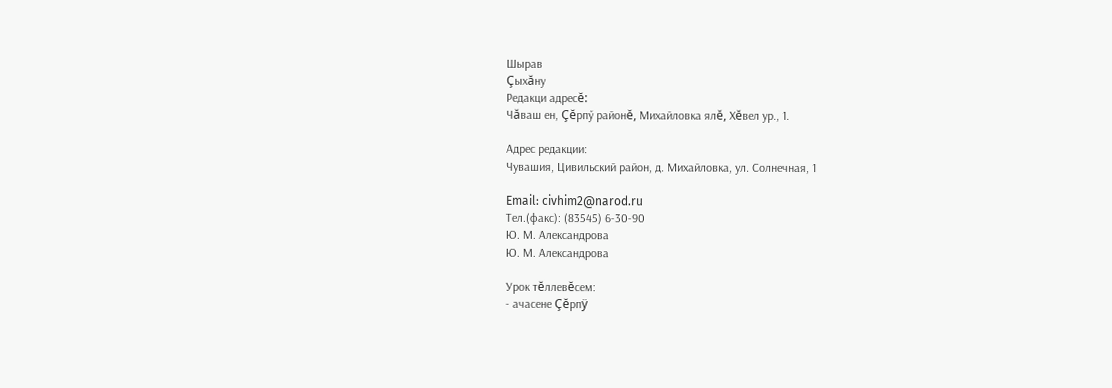Шырав
Çыхăну
Редакци адресĕ:
Чăваш ен, Çĕрпӳ районĕ, Михайловка ялĕ, Хĕвел ур., 1.

Адрес редакции:
Чувашия, Цивильский район, д. Михайловка, ул. Солнечная, 1

Email: civhim2@narod.ru
Тел.(факс): (83545) 6-30-90
Ю. М. Александрова
Ю. М. Александрова

Урок тĕллевĕсем:
- ачасене Çĕрпÿ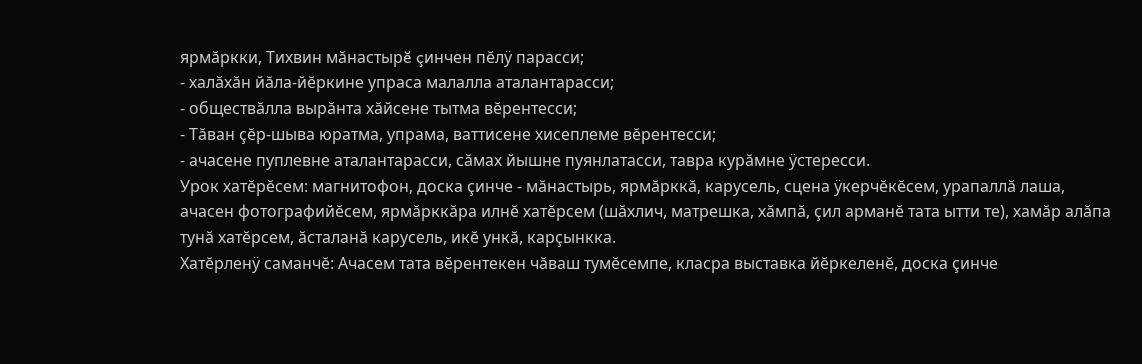ярмăркки, Тихвин мăнастырĕ çинчен пĕлÿ парасси;
- халăхăн йăла-йĕркине упраса малалла аталантарасси;
- обществăлла вырăнта хăйсене тытма вĕрентесси;
- Тăван çĕр-шыва юратма, упрама, ваттисене хисеплеме вĕрентесси;
- ачасене пуплевне аталантарасси, сăмах йышне пуянлатасси, тавра курăмне ÿстересси.
Урок хатĕрĕсем: магнитофон, доска çинче - мăнастырь, ярмăрккă, карусель, сцена ÿкерчĕкĕсем, урапаллă лаша, ачасен фотографийĕсем, ярмăрккăра илнĕ хатĕрсем (шăхлич, матрешка, хăмпă, çил арманĕ тата ытти те), хамăр алăпа тунă хатĕрсем, ăсталанă карусель, икĕ ункă, карçынкка.
Хатĕрленÿ саманчĕ: Ачасем тата вĕрентекен чăваш тумĕсемпе, класра выставка йĕркеленĕ, доска çинче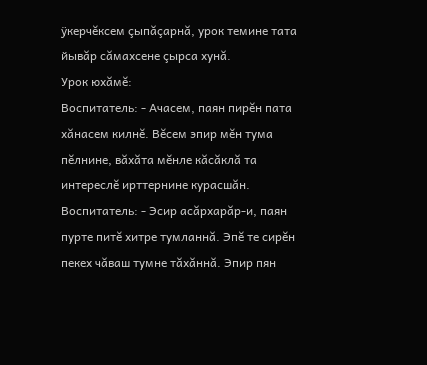ÿкерчĕксем çыпăçарнă, урок темине тата йывăр сăмахсене çырса хунă.
Урок юхăмĕ:
Воспитатель: - Ачасем, паян пирĕн пата хăнасем килнĕ. Вĕсем эпир мĕн тума пĕлнине, вăхăта мĕнле кăсăклă та интереслĕ ирттернине курасшăн.
Воспитатель: - Эсир асăрхарăр-и, паян пурте питĕ хитре тумланнă. Эпĕ те сирĕн пекех чăваш тумне тăхăннă. Эпир пян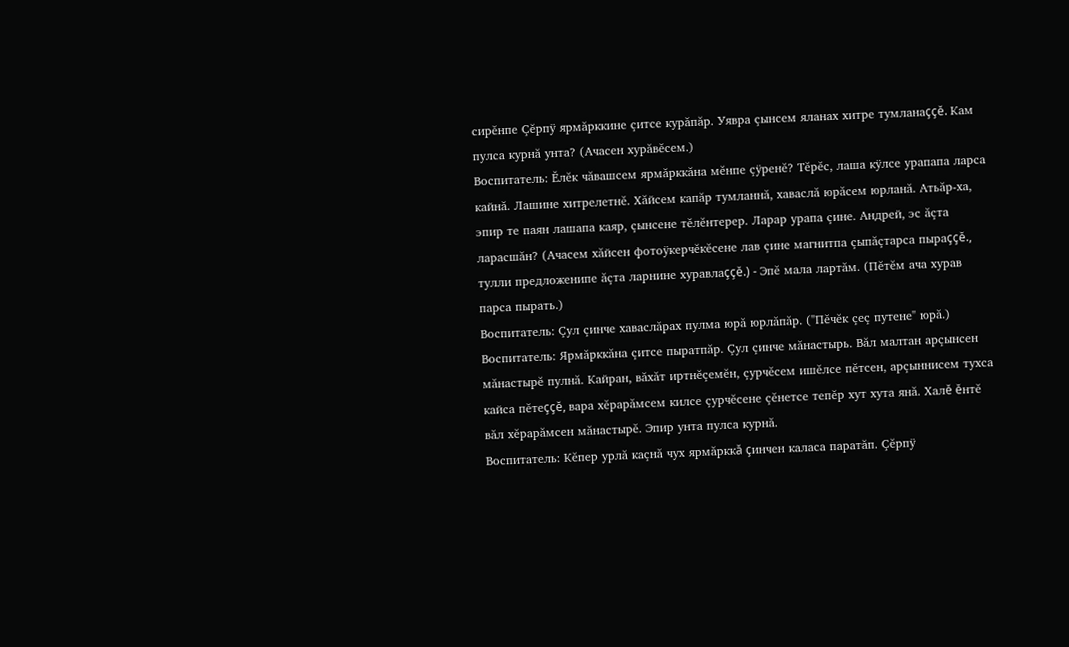сирĕнпе Çĕрпÿ ярмăрккине çитсе курăпăр. Уявра çынсем яланах хитре тумланаççĕ. Кам пулса курнă унта? (Ачасен хурăвĕсем.)
Воспитатель: Ĕлĕк чăвашсем ярмăрккăна мĕнпе çÿренĕ? Тĕрĕс, лаша кÿлсе урапапа ларса кайнă. Лашине хитрелетнĕ. Хăйсем капăр тумланнă, хаваслă юрăсем юрланă. Атьăр-ха, эпир те паян лашапа каяр, çынсене тĕлĕнтерер. Ларар урапа çине. Андрей, эс ăçта ларасшăн? (Ачасем хăйсен фотоÿкерчĕкĕсене лав çине магнитпа çыпăçтарса пыраççĕ., тулли предложенипе ăçта ларнине хуравлаççĕ.) - Эпĕ мала лартăм. (Пĕтĕм ача хурав парса пырать.)
Воспитатель: Çул çинче хаваслăрах пулма юрă юрлăпăр. ("Пĕчĕк çеç путене" юрă.)
Воспитатель: Ярмăрккăна çитсе пыратпăр. Çул çинче мăнастырь. Вăл малтан арçынсен мăнастырĕ пулнă. Кайран, вăхăт иртнĕçемĕн, çурчĕсем ишĕлсе пĕтсен, арçыннисем тухса кайса пĕтеççĕ, вара хĕрарăмсем килсе çурчĕсене çĕнетсе тепĕр хут хута янă. Халĕ ĕнтĕ вăл хĕрарăмсен мăнастырĕ. Эпир унта пулса курнă.
Воспитатель: Кĕпер урлă каçнă чух ярмăрккă çинчен каласа паратăп. Çĕрпÿ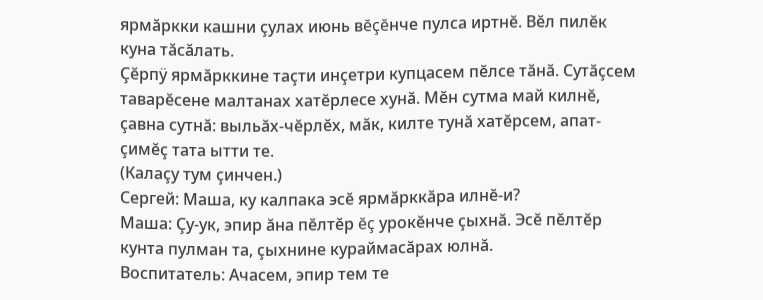ярмăркки кашни çулах июнь вĕçĕнче пулса иртнĕ. Вĕл пилĕк куна тăсăлать.
Çĕрпÿ ярмăрккине таçти инçетри купцасем пĕлсе тăнă. Сутăçсем таварĕсене малтанах хатĕрлесе хунă. Мĕн сутма май килнĕ, çавна сутнă: выльăх-чĕрлĕх, мăк, килте тунă хатĕрсем, апат-çимĕç тата ытти те.
(Калаçу тум çинчен.)
Сергей: Маша, ку калпака эсĕ ярмăрккăра илнĕ-и?
Маша: Çу-ук, эпир ăна пĕлтĕр ĕç урокĕнче çыхнă. Эсĕ пĕлтĕр кунта пулман та, çыхнине кураймасăрах юлнă.
Воспитатель: Ачасем, эпир тем те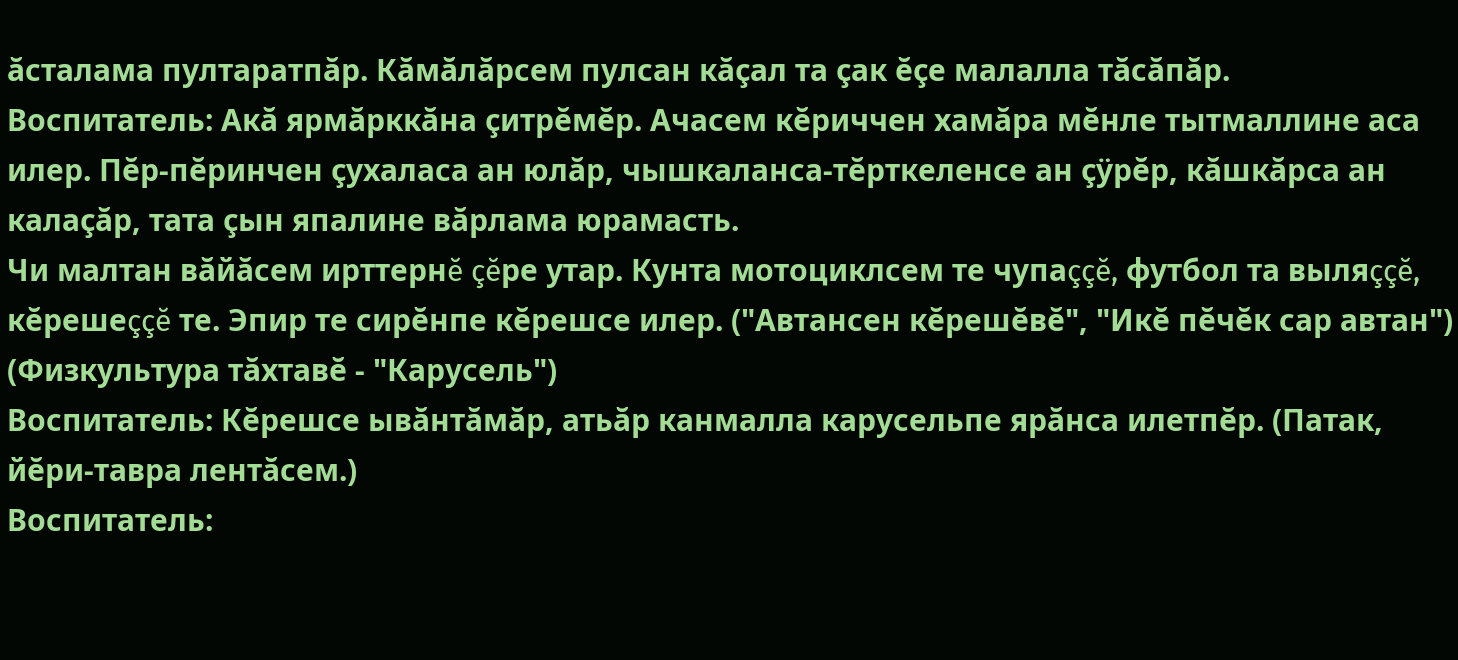ăсталама пултаратпăр. Кăмăлăрсем пулсан кăçал та çак ĕçе малалла тăсăпăр.
Воспитатель: Акă ярмăрккăна çитрĕмĕр. Ачасем кĕриччен хамăра мĕнле тытмаллине аса илер. Пĕр-пĕринчен çухаласа ан юлăр, чышкаланса-тĕрткеленсе ан çÿрĕр, кăшкăрса ан калаçăр, тата çын япалине вăрлама юрамасть.
Чи малтан вăйăсем ирттернĕ çĕре утар. Кунта мотоциклсем те чупаççĕ, футбол та выляççĕ, кĕрешеççĕ те. Эпир те сирĕнпе кĕрешсе илер. ("Автансен кĕрешĕвĕ", "Икĕ пĕчĕк сар автан")
(Физкультура тăхтавĕ - "Карусель")
Воспитатель: Кĕрешсе ывăнтăмăр, атьăр канмалла карусельпе ярăнса илетпĕр. (Патак, йĕри-тавра лентăсем.)
Воспитатель: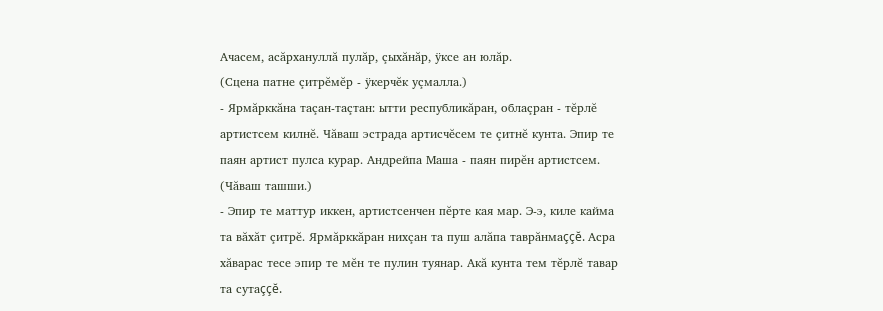Ачасем, асăрхануллă пулăр, çыхăнăр, ÿксе ан юлăр.
(Сцена патне çитрĕмĕр - ÿкерчĕк уçмалла.)
- Ярмăрккăна таçан-таçтан: ытти республикăран, облаçран - тĕрлĕ артистсем килнĕ. Чăваш эстрада артисчĕсем те çитнĕ кунта. Эпир те паян артист пулса курар. Андрейпа Маша - паян пирĕн артистсем. (Чăваш ташши.)
- Эпир те маттур иккен, артистсенчен пĕрте кая мар. Э-э, киле кайма та вăхăт çитрĕ. Ярмăрккăран нихçан та пуш алăпа таврăнмаççĕ. Асра хăварас тесе эпир те мĕн те пулин туянар. Акă кунта тем тĕрлĕ тавар та сутаççĕ.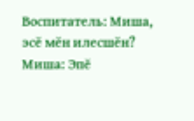Воспитатель: Миша, эсĕ мĕн илесшĕн?
Миша: Эпĕ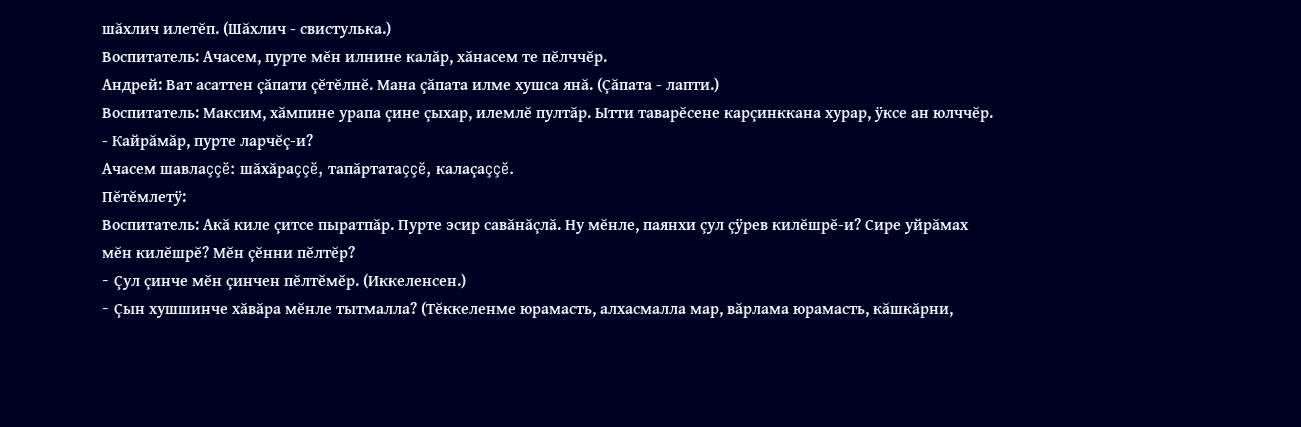шăхлич илетĕп. (Шăхлич - свистулька.)
Воспитатель: Ачасем, пурте мĕн илнине калăр, хăнасем те пĕлччĕр.
Андрей: Ват асаттен çăпати çĕтĕлнĕ. Мана çăпата илме хушса янă. (Çăпата - лапти.)
Воспитатель: Максим, хăмпине урапа çине çыхар, илемлĕ пултăр. Ытти таварĕсене карçинккана хурар, ÿксе ан юлччĕр.
- Кайрăмăр, пурте ларчĕç-и?
Ачасем шавлаççĕ: шăхăраççĕ, тапăртатаççĕ, калаçаççĕ.
Пĕтĕмлетÿ:
Воспитатель: Акă киле çитсе пыратпăр. Пурте эсир савăнăçлă. Ну мĕнле, паянхи çул çÿрев килĕшрĕ-и? Сире уйрăмах мĕн килĕшрĕ? Мĕн çĕнни пĕлтĕр?
- Çул çинче мĕн çинчен пĕлтĕмĕр. (Иккеленсен.)
- Çын хушшинче хăвăра мĕнле тытмалла? (Тĕккеленме юрамасть, алхасмалла мар, вăрлама юрамасть, кăшкăрни,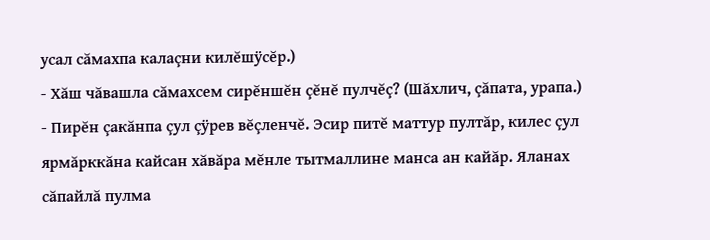усал сăмахпа калаçни килĕшÿсĕр.)
- Хăш чăвашла сăмахсем сирĕншĕн çĕнĕ пулчĕç? (Шăхлич, çăпата, урапа.)
- Пирĕн çакăнпа çул çÿрев вĕçленчĕ. Эсир питĕ маттур пултăр, килес çул ярмăрккăна кайсан хăвăра мĕнле тытмаллине манса ан кайăр. Яланах сăпайлă пулма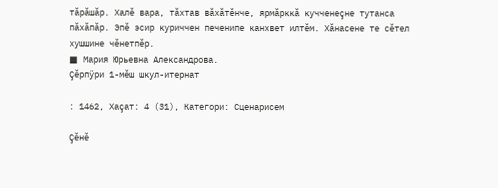тăрăшăр. Халĕ вара, тăхтав вăхăтĕнче, ярмăрккă кучченеçне тутанса пăхăпăр. Эпĕ эсир куриччен печенипе канхвет илтĕм. Хăнасене те сĕтел хушшине чĕнетпĕр.
■ Мария Юрьевна Александрова.
Çĕрпÿри 1-мĕш шкул-итернат

: 1462, Хаçат: 4 (31), Категори: Сценарисем

Çĕнĕ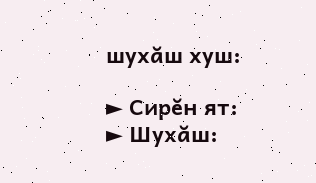шухăш хуш:

► Сирĕн ят:
► Шухăш: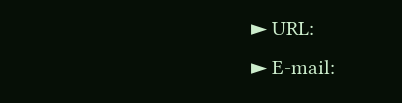► URL:
► E-mail: